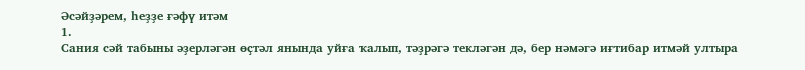Әсәйҙәрем, һеҙҙе ғәфү итәм
1.
Сания сәй табыны әҙерләгән өҫтәл янында уйға ҡалып, тәҙрәгә текләгән дә, бер нәмәгә иғтибар итмәй ултыра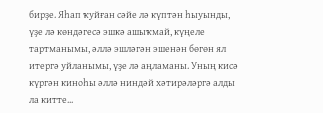бирҙе. Яһап ҡуйған сәйе лә күптән һыуынды, үҙе лә көндәгесә эшкә ашыҡмай, күңеле тартманымы, әллә эшләгән эшенән бөгөн ял итергә уйланымы, үҙе лә аңламаны. Уның кисә күргән киноһы әллә ниндәй хәтирәләргә алды ла китте...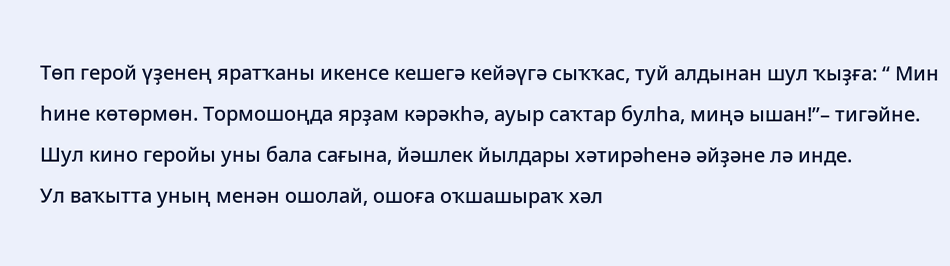Төп герой үҙенең яратҡаны икенсе кешегә кейәүгә сыҡҡас, туй алдынан шул ҡыҙға: “ Мин һине көтөрмөн. Тормошоңда ярҙам кәрәкһә, ауыр саҡтар булһа, миңә ышан!”– тигәйне.
Шул кино геройы уны бала сағына, йәшлек йылдары хәтирәһенә әйҙәне лә инде.
Ул ваҡытта уның менән ошолай, ошоға оҡшашыраҡ хәл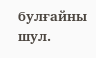булғайны шул.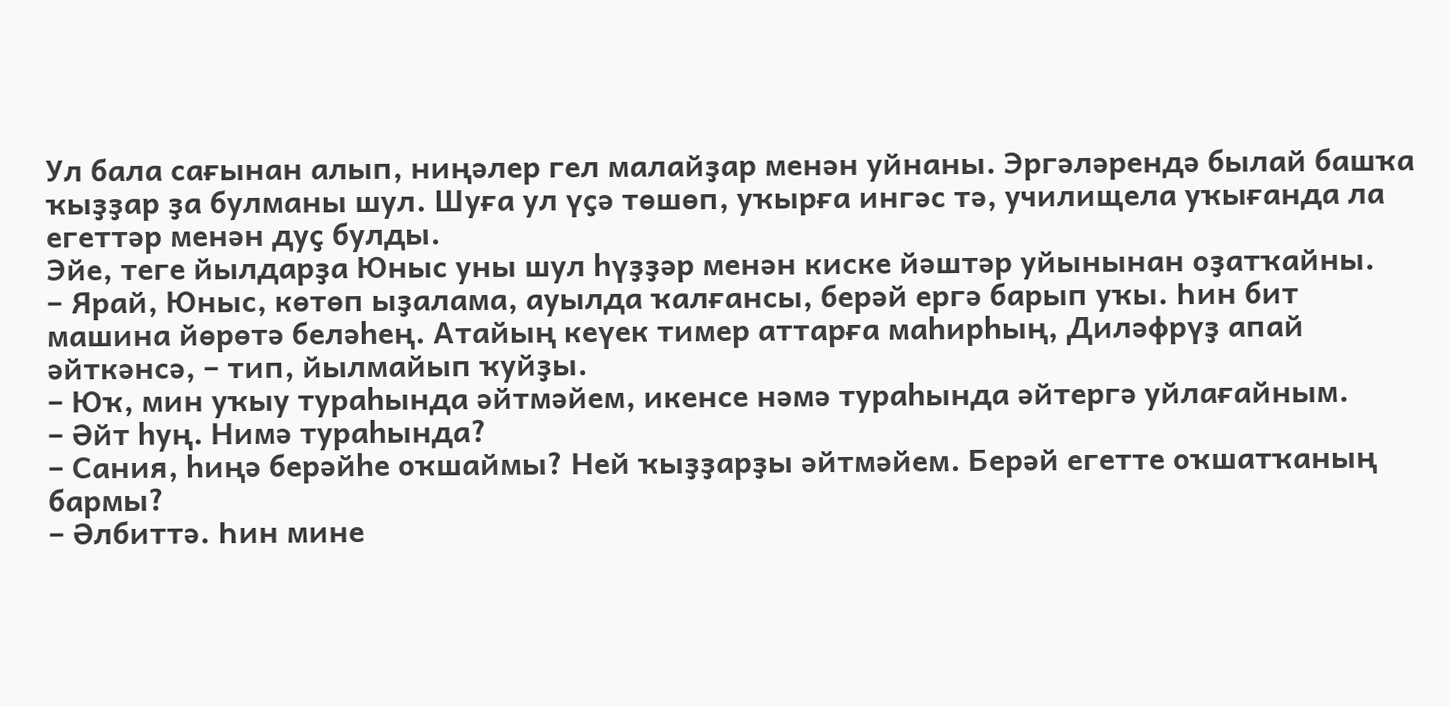Ул бала сағынан алып, ниңәлер гел малайҙар менән уйнаны. Эргәләрендә былай башҡа ҡыҙҙар ҙа булманы шул. Шуға ул үҫә төшөп, уҡырға ингәс тә, училищела уҡығанда ла егеттәр менән дуҫ булды.
Эйе, теге йылдарҙа Юныс уны шул һүҙҙәр менән киске йәштәр уйынынан оҙатҡайны.
– Ярай, Юныс, көтөп ыҙалама, ауылда ҡалғансы, берәй ергә барып уҡы. Һин бит машина йөрөтә беләһең. Атайың кеүек тимер аттарға маһирһың, Диләфрүҙ апай әйткәнсә, – тип, йылмайып ҡуйҙы.
– Юҡ, мин уҡыу тураһында әйтмәйем, икенсе нәмә тураһында әйтергә уйлағайным.
– Әйт һуң. Нимә тураһында?
– Сания, һиңә берәйһе оҡшаймы? Ней ҡыҙҙарҙы әйтмәйем. Берәй егетте оҡшатҡаның бармы?
– Әлбиттә. Һин мине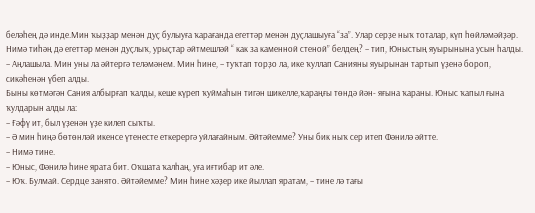беләһең дә инде.Мин ҡыҙҙар менән дуҫ булыуға ҡарағанда егеттәр менән дуҫлашыуға “за”. Улар серҙе ныҡ тоталар, күп һөйләмәйҙәр. Нимә тиһәң дә егеттәр менән дуҫлыҡ, урыҫтар әйтмешләй “ как за каменной стеной” белдең? – тип, Юныстың яуырынына усын һалды.
– Аңлашыла. Мин уны ла әйтергә теләмәнем. Мин һине, – туҡтап торҙо ла, ике ҡуллап Санияны яуырынан тартып үҙенә бороп, сикәһенән үбеп алды.
Быны көтмәгән Сания албырғап ҡалды, кеше күреп ҡуймаһын тигән шикелле,ҡараңғы төндә йән- яғына ҡараны. Юныс ҡапыл ғына ҡулдарын алды ла:
– Ғәфү ит, был үҙенән үҙе килеп сыҡты.
– Ә мин һиңә бөтөнләй икенсе үтенесте еткерергә уйлағайным. Әйтәйемме? Уны бик ныҡ сер итеп Фәнилә әйтте.
– Нимә тине.
– Юныс, Фәнилә һине ярата бит. Оҡшата ҡалһаң, уға иғтибар ит әле.
– Юҡ. Булмай. Сердце занято. Әйтәйемме? Мин һине хәҙер ике йыллап яратам, – тине лә тағы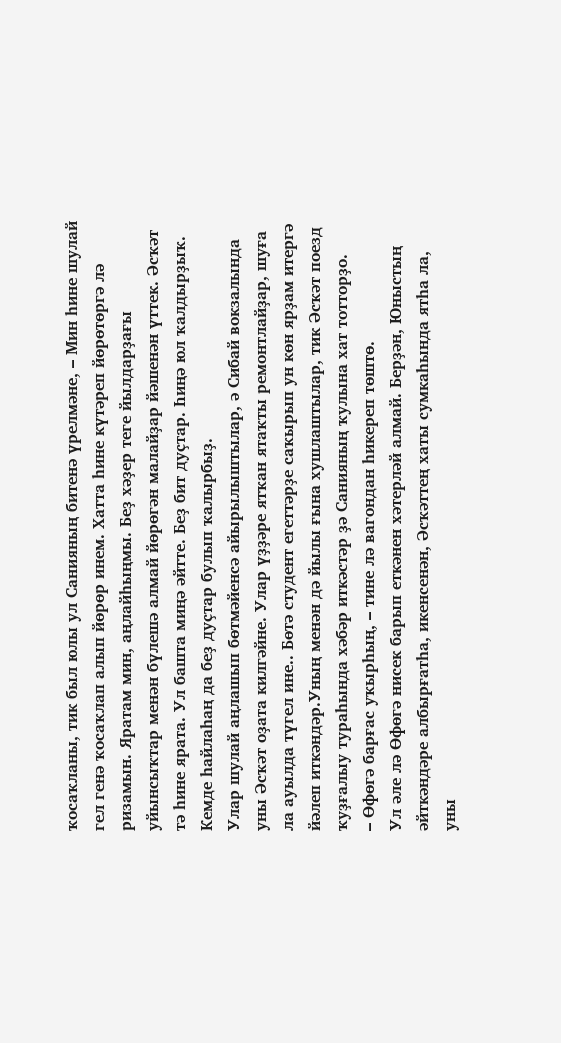ҡосаҡланы, тик был юлы ул Санияның битенә үрелмәне, – Мин һине шулай гел генә ҡосаҡлап алып йөрөр инем. Хатта һине күтәреп йөрөтөргә лә ризамын. Яратам мин, аңлайһыңмы. Беҙ хәҙер теге йылдарҙағы уйынсыҡтар менән бүлешә алмай йөрөгән малайҙар йәшенән үттек. Әсҡәт тә һине ярата. Ул башта миңә әйтте. Беҙ бит дуҫтар. Һиңә юл ҡалдырҙыҡ. Кемде һайлаһаң да беҙ дуҫтар булып ҡалырбыҙ.
Улар шулай аңлашып бөтмәйенсә айырылыштылар, ә Сибай вокзалында уны Әсҡәт оҙата килгәйне. Улар үҙҙәре ятҡан ятаҡты ремонтлайҙар, шуға ла ауылда түгел ине.. Бөтә студент егеттәрҙе саҡырып ун көн ярҙам итергә йәлеп иткәндәр.Уның менән дә йылы ғына хушлаштылар, тик Әсҡәт поезд ҡуҙғалыу тураһында хәбәр иткәстәр ҙә Санияның ҡулына хат тотторҙо.
– Өфөгә барғас уҡырһың, – тине лә вагондан һикереп төштө.
Ул әле лә Өфөгә нисек барып еткәнен хәтерләй алмай. Берҙән, Юныстың әйткәндәре албырғатһа, икенсенән, Әсҡәттең хаты сумкаһында ятһа ла, уны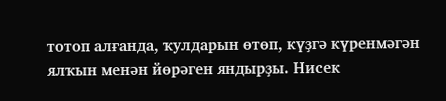тотоп алғанда, ҡулдарын өтөп, күҙгә күренмәгән ялҡын менән йөрәген яндырҙы. Нисек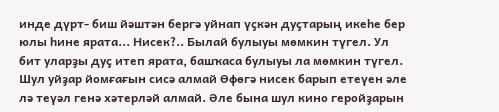инде дүрт- биш йәштән бергә уйнап үҫкән дуҫтарың икеһе бер юлы һине ярата... Нисек?.. Былай булыуы мөмкин түгел. Ул бит уларҙы дуҫ итеп ярата, башҡаса булыуы ла мөмкин түгел. Шул уйҙар йомғағын сисә алмай Өфөгә нисек барып етеүен әле лә теүәл генә хәтерләй алмай. Әле бына шул кино геройҙарын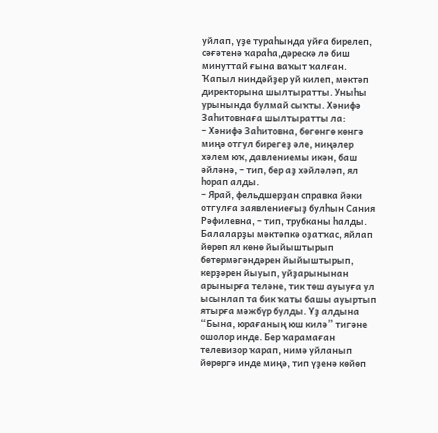уйлап, үҙе тураһында уйға бирелеп, сәғәтенә ҡараһа,дәрескә лә биш минуттай ғына ваҡыт ҡалған. Ҡапыл ниндәйҙер уй килеп, мәктәп директорына шылтыратты. Уныһы урынында булмай сыҡты. Хәнифә Заһитовнаға шылтыратты ла:
– Хәнифә Заһитовна, бөгөнгө көнгә миңә отгул бирегеҙ әле, ниңәлер хәлем юҡ, давлениемы икән, баш әйләнә, – тип, бер аҙ хәйләләп, ял һорап алды.
– Ярай, фельдшерҙан справка йәки отгулға заявлениеғыҙ булһын Сания Рәфилевна, – тип, трубканы һалды.
Балаларҙы мәктәпкә оҙатҡас, яйлап йөрөп ял көнө йыйыштырып бөтөрмәгәндәрен йыйыштырып, керҙәрен йыуып, уйҙарынынан арынырға теләне, тик төш ауыуға ул ысынлап та бик ҡаты башы ауыртып ятырға мәжбүр булды. Үҙ алдына “Бына, юрағаның юш килә” тигәне ошолор инде. Бер ҡарамаған телевизор ҡарап, нимә уйланып йөрөргә инде миңә, тип үҙенә көйөп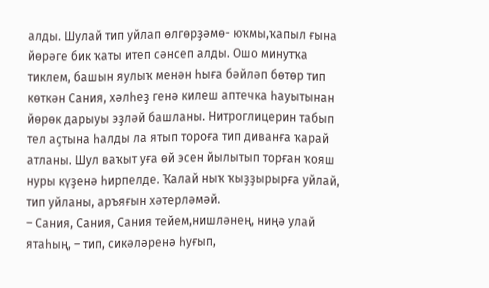алды. Шулай тип уйлап өлгөрҙәмө- юҡмы,ҡапыл ғына йөрәге бик ҡаты итеп сәнсеп алды. Ошо минутҡа тиклем, башын яулыҡ менән һыға бәйләп бөтөр тип көткән Сания, хәлһеҙ генә килеш аптечка һауытынан йөрөк дарыуы эҙләй башланы. Нитроглицерин табып тел аҫтына һалды ла ятып тороға тип диванға ҡарай атланы. Шул ваҡыт уға өй эсен йылытып торған ҡояш нуры күҙенә һирпелде. Ҡалай ныҡ ҡыҙҙырырға уйлай, тип уйланы, аръяғын хәтерләмәй.
– Сания, Сания, Сания тейем,нишләнең, ниңә улай ятаһың, – тип, сикәләренә һуғып,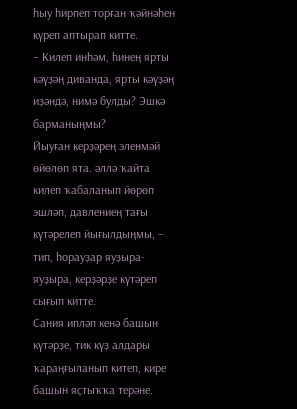һыу һирпеп торған ҡәйнәһен күреп аптырап китте.
– Килеп инһәм, һинең ярты кәүҙәң диванда, ярты кәүҙәң иҙәндә, нимә булды? Эшкә барманыңмы?
Йыуған керҙәрең эленмәй өйөлөп ята. әллә ҡайта килеп ҡабаланып йөрөп эшләп, давлениең тағы күтәрелеп йығылдыңмы, – тип, һорауҙар яуҙыра- яуҙыра, керҙәрҙе күтәреп сығып китте.
Сания ипләп кенә башын күтәрҙе, тик күҙ алдары ҡараңғыланып китеп, кире башын яҫтыҡҡа терәне.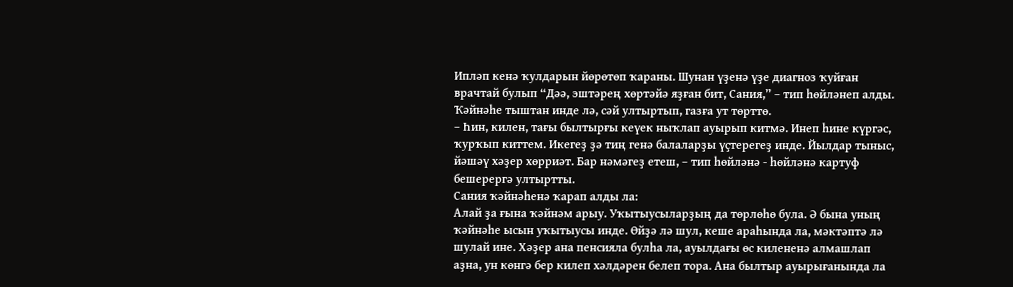Ипләп кенә ҡулдарын йөрөтөп ҡараны. Шунан үҙенә үҙе диагноз ҡуйған врачтай булып “Дәә, эштәрең хөртәйә яҙған бит, Сания,” – тип һөйләнеп алды.
Ҡәйнәһе тыштан инде лә, сәй ултыртып, газға ут төрттө.
– Һин, килен, тағы былтырғы кеүек ныҡлап ауырып китмә. Инеп һине күргәс, ҡурҡып киттем. Икегеҙ ҙә тиң генә балаларҙы үҫтерегеҙ инде. Йылдар тыныс, йәшәү хәҙер хөрриәт. Бар нәмәгеҙ етеш, – тип һөйләнә - һөйләнә картуф бешерергә ултыртты.
Сания ҡәйнәһенә ҡарап алды ла:
Алай ҙа ғына ҡәйнәм арыу. Уҡытыусыларҙың да төрлөһө була. Ә бына уның ҡәйнәһе ысын уҡытыусы инде. Өйҙә лә шул, кеше араһында ла, мәктәптә лә шулай ине. Хәҙер ана пенсияла булһа ла, ауылдағы өс килененә алмашлап аҙна, ун көнгә бер килеп хәлдәрен белеп тора. Ана былтыр ауырығанында ла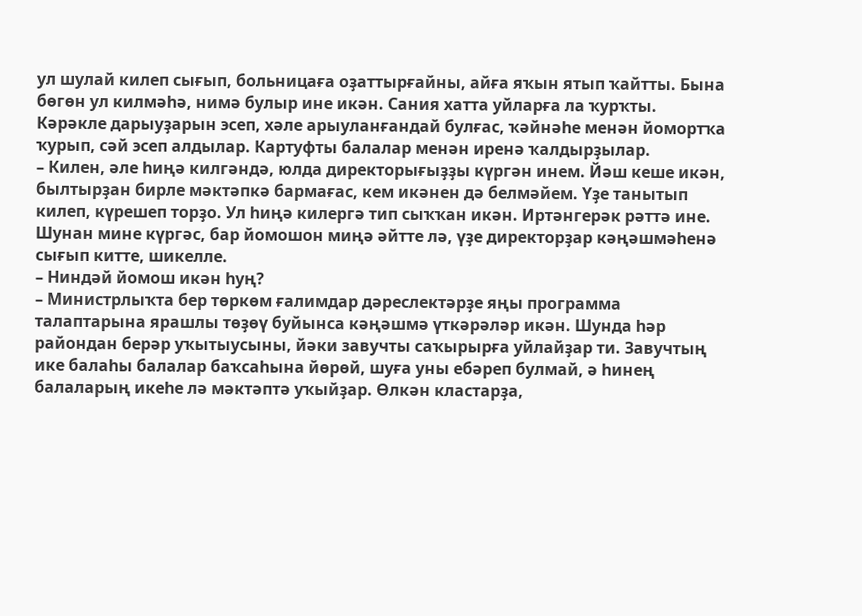ул шулай килеп сығып, больницаға оҙаттырғайны, айға яҡын ятып ҡайтты. Бына бөгөн ул килмәһә, нимә булыр ине икән. Сания хатта уйларға ла ҡурҡты.
Кәрәкле дарыуҙарын эсеп, хәле арыуланғандай булғас, ҡәйнәһе менән йомортҡа ҡурып, сәй эсеп алдылар. Картуфты балалар менән иренә ҡалдырҙылар.
– Килен, әле һиңә килгәндә, юлда директорығыҙҙы күргән инем. Йәш кеше икән, былтырҙан бирле мәктәпкә бармағас, кем икәнен дә белмәйем. Үҙе танытып килеп, күрешеп торҙо. Ул һиңә килергә тип сыҡҡан икән. Иртәнгерәк рәттә ине. Шунан мине күргәс, бар йомошон миңә әйтте лә, үҙе директорҙар кәңәшмәһенә сығып китте, шикелле.
– Ниндәй йомош икән һуң?
– Министрлыҡта бер төркөм ғалимдар дәреслектәрҙе яңы программа талаптарына ярашлы төҙөү буйынса кәңәшмә үткәрәләр икән. Шунда һәр райондан берәр уҡытыусыны, йәки завучты саҡырырға уйлайҙар ти. Завучтың ике балаһы балалар баҡсаһына йөрөй, шуға уны ебәреп булмай, ә һинең балаларың икеһе лә мәктәптә уҡыйҙар. Өлкән кластарҙа,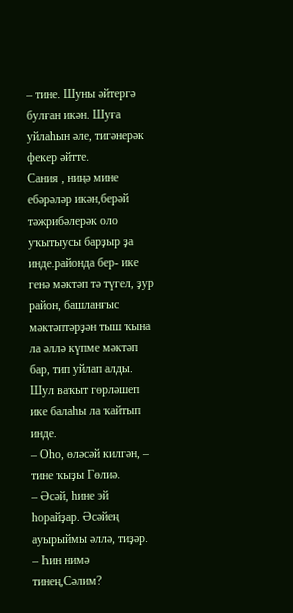– тине. Шуны әйтергә булған икән. Шуға уйлаһын әле, тигәнерәк фекер әйтте.
Сания , ниңә мине ебәрәләр икән,берәй тәжрибәлерәк оло уҡытыусы барҙыр ҙа инде.районда бер- ике генә мәктәп тә түгел, ҙур район, башланғыс мәктәптәрҙән тыш ҡына ла әллә күпме мәктәп бар, тип уйлап алды.
Шул ваҡыт гөрләшеп ике балаһы ла ҡайтып инде.
– Оһо, өләсәй килгән, – тине ҡыҙы Гөлиә.
– Әсәй, һине эй һорайҙар. Әсәйең ауырыймы әллә, тиҙәр.
– Һин нимә тинең,Сәлим?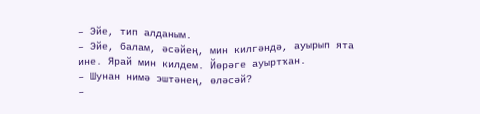– Эйе, тип алданым.
– Эйе, балам, әсәйең, мин килгәндә, ауырып ята ине. Ярай мин килдем. Йөрәге ауыртҡан.
– Шунан нимә эштәнең, өләсәй?
–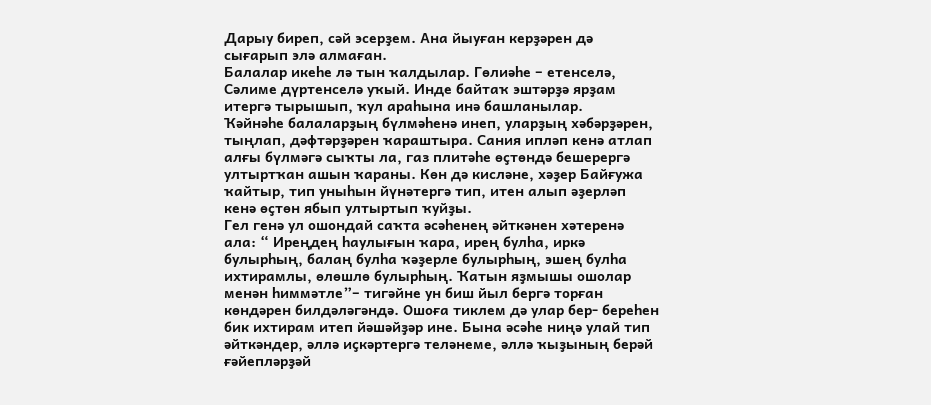Дарыу биреп, сәй эсерҙем. Ана йыуған керҙәрен дә сығарып элә алмаған.
Балалар икеһе лә тын ҡалдылар. Гөлиәһе – етенселә, Сәлиме дүртенселә уҡый. Инде байтаҡ эштәрҙә ярҙам итергә тырышып, ҡул араһына инә башланылар.
Ҡәйнәһе балаларҙың бүлмәһенә инеп, уларҙың хәбәрҙәрен, тыңлап, дәфтәрҙәрен ҡараштыра. Сания ипләп кенә атлап алғы бүлмәгә сыҡты ла, газ плитәһе өҫтөндә бешерергә ултыртҡан ашын ҡараны. Көн дә кисләне, хәҙер Байғужа ҡайтыр, тип уныһын йүнәтергә тип, итен алып әҙерләп кенә өҫтөн ябып ултыртып ҡуйҙы.
Гел генә ул ошондай саҡта әсәһенең әйткәнен хәтеренә ала: “ Иреңдең һаулығын ҡара, ирең булһа, иркә булырһың, балаң булһа ҡәҙерле булырһың, эшең булһа ихтирамлы, өлөшлө булырһың. Ҡатын яҙмышы ошолар менән һиммәтле”– тигәйне ун биш йыл бергә торған көндәрен билдәләгәндә. Ошоға тиклем дә улар бер- береһен бик ихтирам итеп йәшәйҙәр ине. Бына әсәһе ниңә улай тип әйткәндер, әллә иҫкәртергә теләнеме, әллә ҡыҙының берәй ғәйепләрҙәй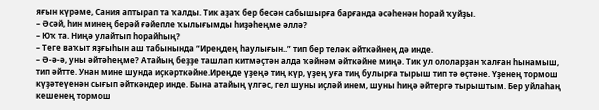яғын күрәме, Сания аптырап та ҡалды. Тик аҙаҡ бер бесән сабышырға барғанда әсәһенән һорай ҡуйҙы.
– Әсәй, һин минең берәй ғәйепле ҡылығымды һиҙәһеңме әллә?
– Юҡ та. Ниңә улайтып һорайһың?
– Теге ваҡыт яҙғыһын аш табынында “Иреңдең һаулығын..” тип бер теләк әйткәйнең дә инде.
– Ә-ә-ә, уны әйтәһеңме? Атайың беҙҙе ташлап китмәҫтән алда ҡәйнәм әйткәйне миңә. Тик ул ололарҙан ҡалған һынамыш, тип әйтте. Унан мине шунда иҫкәрткәйне.Иреңде үҙеңә тиң күр, үҙең уға тиң булырға тырыш тип тә өҫтәне. Үҙенең тормош күҙәтеүенән сығып әйткәндер инде. Бына атайың үлгәс, гел шуны иҫләй инем, шуны һиңә әйтергә тырыштым. Бер уйлаһаң кешенең тормош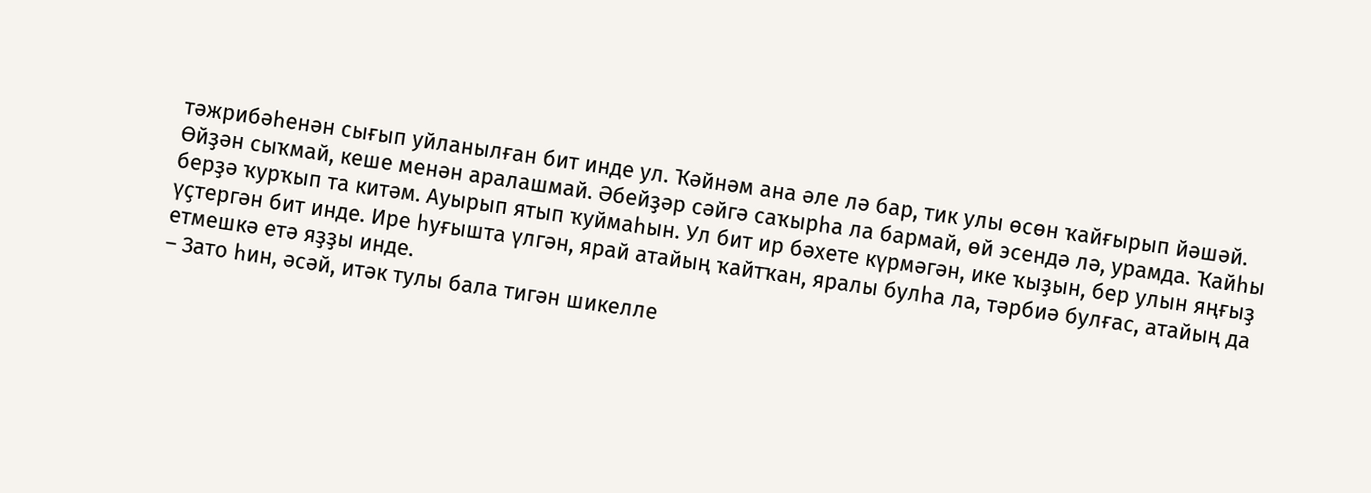тәжрибәһенән сығып уйланылған бит инде ул. Ҡәйнәм ана әле лә бар, тик улы өсөн ҡайғырып йәшәй. Өйҙән сыҡмай, кеше менән аралашмай. Әбейҙәр сәйгә саҡырһа ла бармай, өй эсендә лә, урамда. Ҡайһы берҙә ҡурҡып та китәм. Ауырып ятып ҡуймаһын. Ул бит ир бәхете күрмәгән, ике ҡыҙын, бер улын яңғыҙ үҫтергән бит инде. Ире һуғышта үлгән, ярай атайың ҡайтҡан, яралы булһа ла, тәрбиә булғас, атайың да етмешкә етә яҙҙы инде.
– Зато һин, әсәй, итәк тулы бала тигән шикелле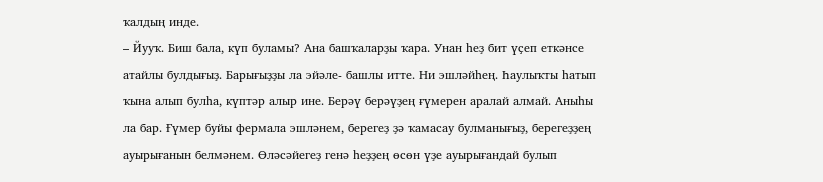ҡалдың инде.
– Йууҡ. Биш бала, күп буламы? Ана башҡаларҙы ҡара. Унан һеҙ бит үҫеп еткәнсе атайлы булдығыҙ. Барығыҙҙы ла эйәле- башлы итте. Ни эшләйһең. Һаулыҡты һатып ҡына алып булһа, күптәр алыр ине. Берәү берәүҙең ғүмерен аралай алмай. Аныһы ла бар. Ғүмер буйы фермала эшләнем, берегеҙ ҙә ҡамасау булманығыҙ, берегеҙҙең ауырығанын белмәнем. Өләсәйегеҙ генә һеҙҙең өсөн үҙе ауырығандай булып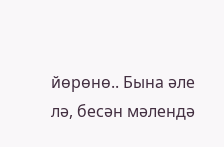йөрөнө.. Бына әле лә, бесән мәлендә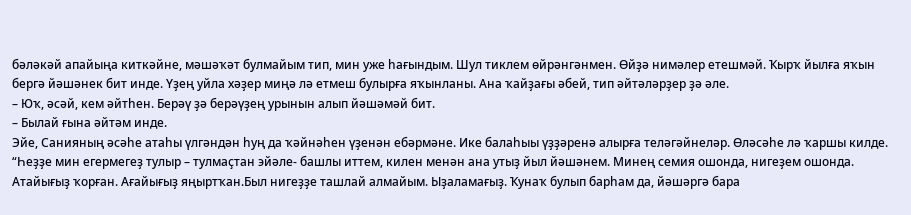бәләкәй апайыңа киткәйне, мәшәҡәт булмайым тип, мин уже һағындым. Шул тиклем өйрәнгәнмен. Өйҙә нимәлер етешмәй. Ҡырҡ йылға яҡын бергә йәшәнек бит инде. Үҙең уйла хәҙер миңә лә етмеш булырға яҡынланы. Ана ҡайҙағы әбей, тип әйтәләрҙер ҙә әле.
– Юҡ, әсәй, кем әйтһен. Берәү ҙә берәүҙең урынын алып йәшәмәй бит.
– Былай ғына әйтәм инде.
Эйе, Санияның әсәһе атаһы үлгәндән һуң да ҡәйнәһен үҙенән ебәрмәне. Ике балаһыы үҙҙәренә алырға теләгәйнеләр. Өләсәһе лә ҡаршы килде. “Һеҙҙе мин егермегеҙ тулыр – тулмаҫтан эйәле- башлы иттем, килен менән ана утыҙ йыл йәшәнем. Минең семия ошонда, нигеҙем ошонда. Атайығыҙ ҡорған. Ағайығыҙ яңыртҡан.Был нигеҙҙе ташлай алмайым. Ыҙаламағыҙ. Ҡунаҡ булып барһам да, йәшәргә бара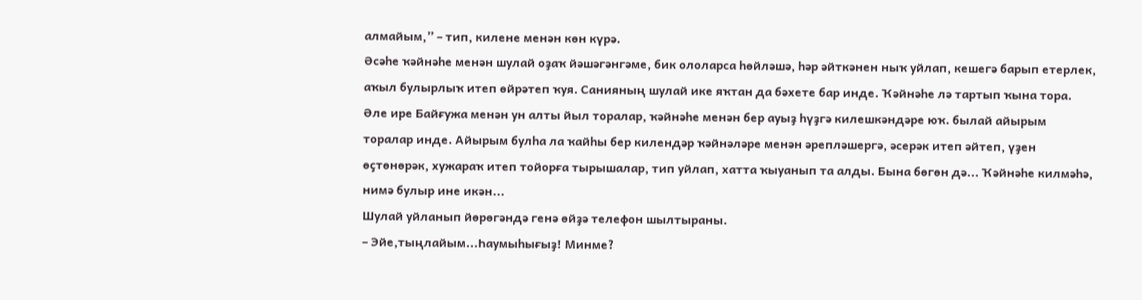алмайым,” – тип, килене менән көн күрә.
Әсәһе ҡәйнәһе менән шулай оҙаҡ йәшәгәнгәме, бик ололарса һөйләшә, һәр әйткәнен ныҡ уйлап, кешегә барып етерлек, аҡыл булырлыҡ итеп өйрәтеп ҡуя. Санияның шулай ике яҡтан да бәхете бар инде. Ҡәйнәһе лә тартып ҡына тора. Әле ире Байғужа менән ун алты йыл торалар, ҡәйнәһе менән бер ауыҙ һүҙгә килешкәндәре юҡ. былай айырым торалар инде. Айырым булһа ла ҡайһы бер килендәр ҡәйнәләре менән әрепләшергә, әсерәк итеп әйтеп, үҙен өҫтөнөрәк, хужараҡ итеп тойорға тырышалар, тип уйлап, хатта ҡыуанып та алды. Бына бөгөн дә... Ҡәйнәһе килмәһә, нимә булыр ине икән...
Шулай уйланып йөрөгәндә генә өйҙә телефон шылтыраны.
– Эйе,тыңлайым...Һаумыһығыҙ! Минме?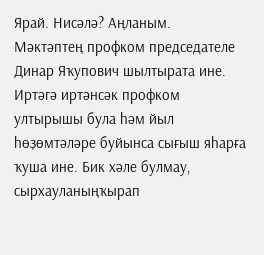Ярай. Нисәлә? Аңланым.
Мәктәптең профком председателе Динар Яҡупович шылтырата ине. Иртәгә иртәнсәк профком ултырышы була һәм йыл һөҙөмтәләре буйынса сығыш яһарға ҡуша ине. Бик хәле булмау, сырхауланыңҡырап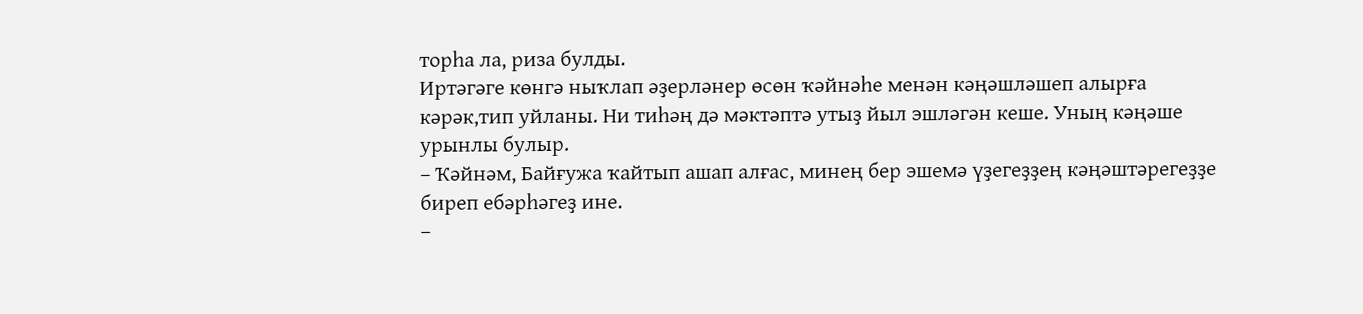торһа ла, риза булды.
Иртәгәге көнгә ныҡлап әҙерләнер өсөн ҡәйнәһе менән кәңәшләшеп алырға кәрәк,тип уйланы. Ни тиһәң дә мәктәптә утыҙ йыл эшләгән кеше. Уның кәңәше урынлы булыр.
– Ҡәйнәм, Байғужа ҡайтып ашап алғас, минең бер эшемә үҙегеҙҙең кәңәштәрегеҙҙе биреп ебәрһәгеҙ ине.
–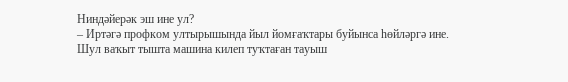Ниндәйерәк эш ине ул?
– Иртәгә профком ултырышында йыл йомғаҡтары буйынса һөйләргә ине.
Шул ваҡыт тышта машина килеп туҡтаған тауыш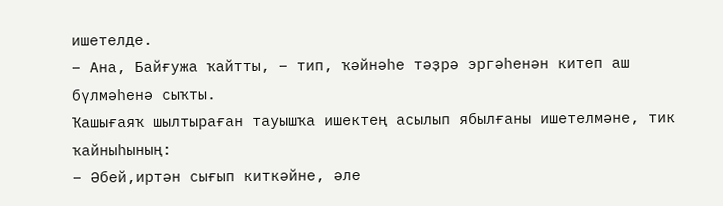ишетелде.
– Ана, Байғужа ҡайтты, – тип, ҡәйнәһе тәҙрә эргәһенән китеп аш бүлмәһенә сыҡты.
Ҡашығаяҡ шылтыраған тауышҡа ишектең асылып ябылғаны ишетелмәне, тик ҡайныһының:
– Әбей,иртән сығып киткәйне, әле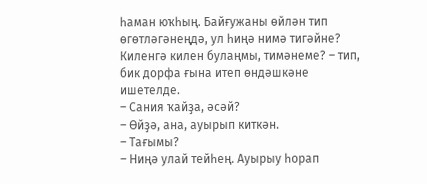һаман юҡһың. Байғужаны өйлән тип өгөтләгәнеңдә, ул һиңә нимә тигәйне? Киленгә килен булаңмы, тимәнеме? – тип, бик дорфа ғына итеп өндәшкәне ишетелде.
– Сания ҡайҙа, әсәй?
– Өйҙә, ана, ауырып киткән.
– Тағымы?
– Ниңә улай тейһең. Ауырыу һорап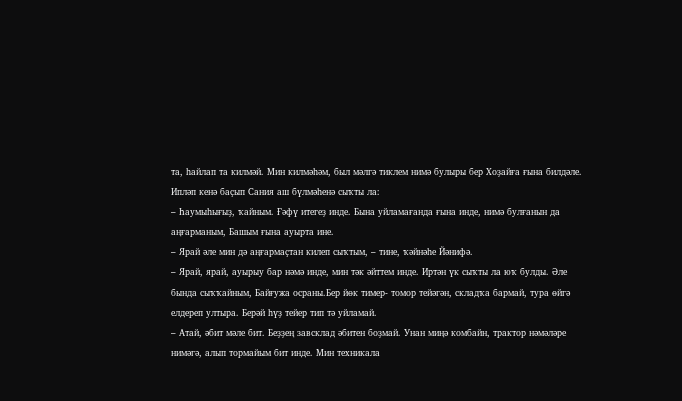та, һайлап та килмәй. Мин килмәһәм, был мәлгә тиклем нимә булыры бер Хоҙайға ғына билдәле.
Ипләп кенә баҫып Сания аш бүлмәһенә сыҡты ла:
– Һаумыһығыҙ, ҡайным. Ғәфү итегеҙ инде. Бына уйламағанда ғына инде, нимә булғанын да аңғарманым, Башым ғына ауырта ине.
– Ярай әле мин дә аңғармаҫтан килеп сыҡтым, – тине, ҡәйнәһе Йәнифә.
– Ярай, ярай, ауырыу бар нәмә инде, мин тәк әйттем инде. Иртән үк сыҡты ла юҡ булды. Әле бында сыҡҡайным, Байғужа осраны.Бер йөк тимер- томор тейәгән, складҡа бармай, тура өйгә елдереп ултыра. Берәй һүҙ тейер тип тә уйламай.
– Атай, әбит мәле бит. Беҙҙең завсклад әбитен боҙмай. Унан миңә комбайн, трактор нәмәләре нимәгә, алып тормайым бит инде. Мин техникала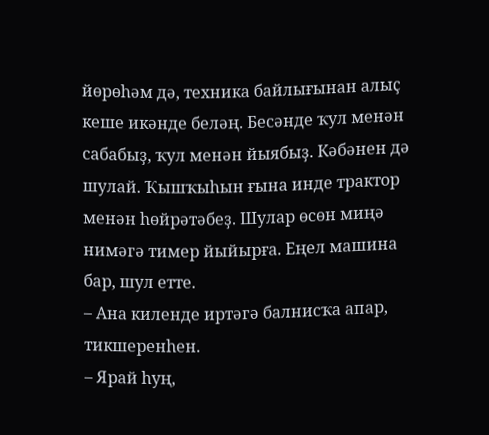йөрөһәм дә, техника байлығынан алыҫ кеше икәнде беләң. Бесәнде ҡул менән сабабыҙ, ҡул менән йыябыҙ. Кәбәнен дә шулай. Ҡышҡыһын ғына инде трактор менән һөйрәтәбеҙ. Шулар өсөн миңә нимәгә тимер йыйырға. Еңел машина бар, шул етте.
– Ана киленде иртәгә балнисҡа апар, тикшеренһен.
– Ярай һуң,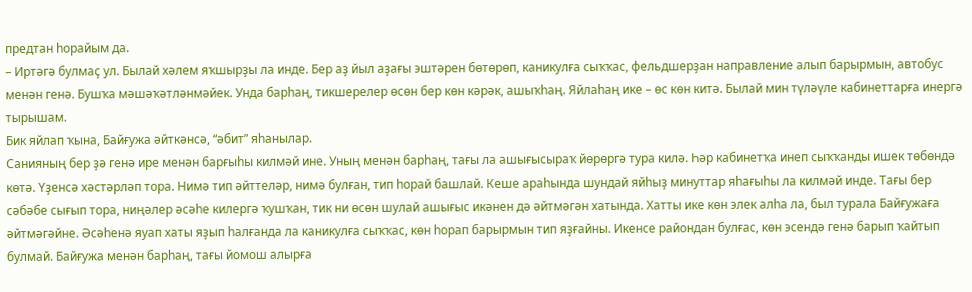предтан һорайым да.
– Иртәгә булмаҫ ул. Былай хәлем яҡшырҙы ла инде. Бер аҙ йыл аҙағы эштәрен бөтөрөп, каникулға сыҡҡас, фельдшерҙан направление алып барырмын, автобус менән генә. Бушҡа мәшәҡәтләнмәйек. Унда барһаң, тикшерелер өсөн бер көн кәрәк, ашыҡһаң. Яйлаһаң ике – өс көн китә. Былай мин түләүле кабинеттарға инергә тырышам.
Бик яйлап ҡына, Байғужа әйткәнсә, “әбит” яһанылар.
Санияның бер ҙә генә ире менән барғыһы килмәй ине. Уның менән барһаң, тағы ла ашығысыраҡ йөрөргә тура килә. Һәр кабинетҡа инеп сыҡҡанды ишек төбөндә көтә. Үҙенсә хәстәрләп тора. Нимә тип әйттеләр, нимә булған, тип һорай башлай. Кеше араһында шундай яйһыҙ минуттар яһағыһы ла килмәй инде. Тағы бер сәбәбе сығып тора, ниңәлер әсәһе килергә ҡушҡан, тик ни өсөн шулай ашығыс икәнен дә әйтмәгән хатында. Хатты ике көн элек алһа ла, был турала Байғужаға әйтмәгәйне. Әсәһенә яуап хаты яҙып һалғанда ла каникулға сыҡҡас, көн һорап барырмын тип яҙғайны. Икенсе райондан булғас, көн эсендә генә барып ҡайтып булмай. Байғужа менән барһаң, тағы йомош алырға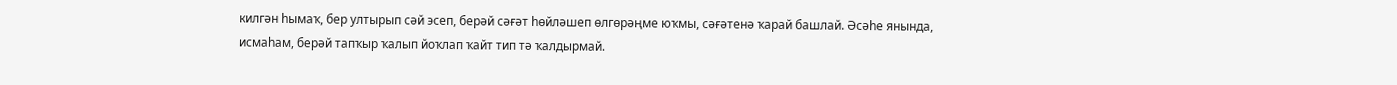килгән һымаҡ, бер ултырып сәй эсеп, берәй сәғәт һөйләшеп өлгөрәңме юҡмы, сәғәтенә ҡарай башлай. Әсәһе янында, исмаһам, берәй тапҡыр ҡалып йоҡлап ҡайт тип тә ҡалдырмай.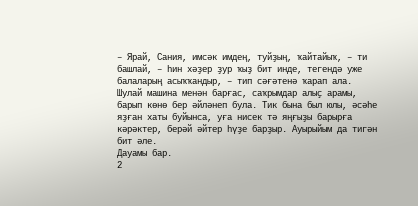– Ярай, Сания, имсәк имдең, туйҙың, ҡайтайыҡ, – ти башлай, – һин хәҙер ҙур ҡыҙ бит инде, тегендә уже балаларың асыҡҡандыр, – тип сәғәтенә ҡарап ала.
Шулай машина менән барғас, саҡрымдар алыҫ арамы, барып көнө бер әйләнеп була. Тик бына был юлы, әсәһе яҙған хаты буйынса, уға нисек тә яңғыҙы барырға кәрәктер, берәй әйтер һүҙе барҙыр. Ауырыйым да тигән бит әле.
Дауамы бар.
2